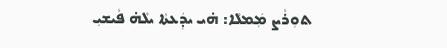ܬܘܼܪܵܨ ܡܲܡܠܵܐ: ܗ̇ܝ ܝܕܲܥܬܵܐ ܝܠܵܗ̇ ܦܵܝܫܝܼ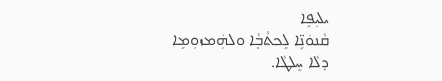ܝܠܝܼܦܹܐ
ܩܵܢܘܿܢܹ̈ܐ ܠܸܟܬܵܒ̣ܵܐ ܘܠܗܲܡܙܘܼܡܹܐ ܕܠܵܐ ܚܸܠܛܵܐ.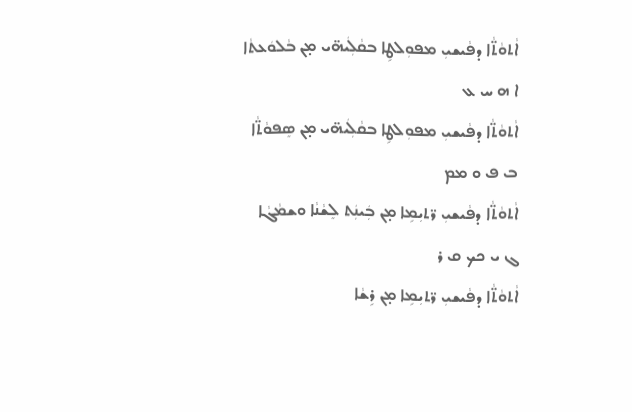ܐܵܬܘܵܬ̈ܵܐ ܕܦܵܝܫܝܼ ܡܦܘܼܠܛܹܐ ܒܩܵܠܲܝܗ̈ܝ ܡ̣ܢ ܒܵܠܘܿܥܬܵܐ
ܐ ܗ ܚ ܥ
ܐܵܬܘܵܬ̈ܵܐ ܕܦܵܝܫܝܼ ܡܦܘܼܠܛܹܐ ܒܩܵܠܲܝܗ̈ܝ ܡ̣ܢ ܣܸܦܘܵܬ̈ܵܐ
ܒ ܦ ܘ ܡܡ
ܐܵܬܘܵܬ̈ܵܐ ܕܦܵܝܫܝܼ ܪ̈ܬܝܼܡܹܐ ܡ̣ܢ ܒܲܝܢܲܬ ܠܸܫܵܢܵܐ ܘܫܡܵܓܵܐ
ܓ ܝ ܟܟ ܩ ܪ
ܐܵܬܘܵܬ̈ܵܐ ܕܦܵܝܫܝܼ ܪ̈ܬܝܼܡܹܐ ܡ̣ܢ ܪܹܫܵܐ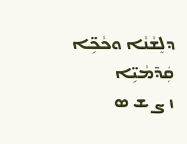ܕܠܸܫܵܢܵܐ ܘܟܵܟܹ̈ܐ ܩܲܕ̄ܡܵܝܹ̈ܐ
ܙ ܨ ܫ ܣ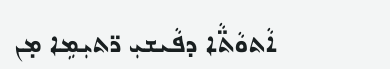ܐܵܬܘܵܬ̈ܵܐ ܕܦܵܝܫܝܼ ܪ̈ܬܝܼܡܹܐ ܡ̣ܢ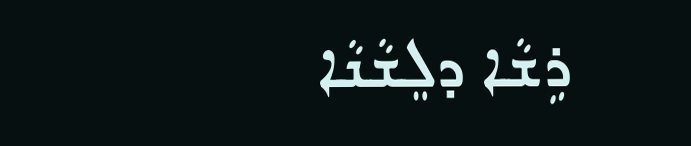ܪܹܫܵܐ ܕܠܸܫܵܢܵܐ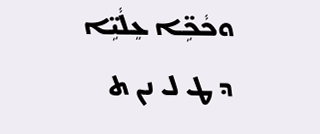ܘܟܵܟܹ̈ܐ ܥܸܠܵܝܹ̈ܐ
ܕ ܛ ܠ ܢܢ ܬ